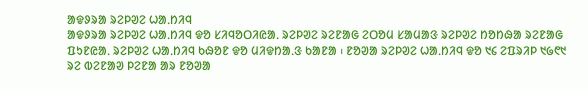ᱟᱫᱽᱨᱟ ᱨᱮᱞᱣᱮ ᱦᱟᱹᱴᱤᱧ
ᱟᱫᱽᱨᱟ ᱨᱮᱞᱣᱮ ᱦᱟᱹᱴᱤᱧ ᱫᱚ ᱥᱤᱧᱚᱛᱤᱭᱟᱹ ᱨᱮᱞᱣᱮ ᱨᱮᱱᱟᱜ ᱮᱛᱚᱢ ᱥᱟᱢᱟᱝ ᱨᱮᱞᱣᱮ ᱴᱚᱴᱷᱟ ᱨᱮᱱᱟᱜ ᱯᱩᱱᱭᱟᱹ ᱨᱮᱞᱣᱮ ᱦᱟᱹᱴᱤᱧ ᱠᱷᱚᱱ ᱫᱚ ᱢᱤᱫᱴᱟᱹᱝ ᱠᱟᱱᱟ ᱾ ᱱᱚᱣᱟ ᱨᱮᱞᱣᱮ ᱦᱟᱹᱴᱤᱧ ᱫᱚ ᱑᱔ ᱮᱯᱨᱤᱞ ᱑᱙᱖᱑ ᱨᱮ ᱵᱮᱱᱟᱣ ᱞᱮᱱᱟ ᱟᱨ ᱱᱚᱣᱟ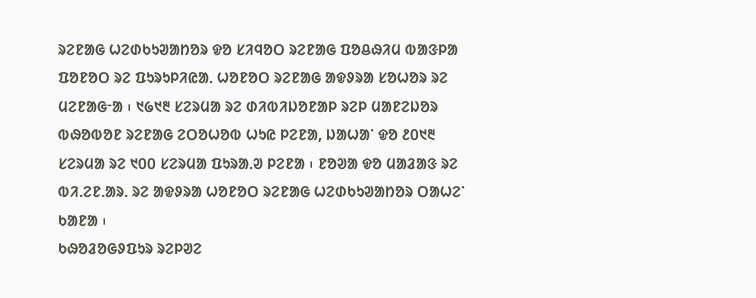ᱨᱮᱱᱟᱜ ᱦᱮᱰᱠᱩᱣᱟᱴᱚᱨ ᱫᱚ ᱥᱤᱧᱚᱛ ᱨᱮᱱᱟᱜ ᱯᱚᱪᱷᱤᱢ ᱵᱟᱝᱞᱟ ᱯᱚᱱᱚᱛ ᱨᱮ ᱯᱩᱨᱩᱞᱤᱭᱟᱹ ᱦᱚᱱᱚᱛ ᱨᱮᱱᱟᱜ ᱟᱫᱽᱨᱟ ᱥᱚᱦᱚᱨ ᱨᱮ ᱢᱮᱱᱟᱜᱼᱟ ᱾ ᱑᱙᱑᱓ ᱥᱮᱨᱢᱟ ᱨᱮ ᱰᱤᱵᱤᱡᱚᱱᱟᱞ ᱨᱮᱞ ᱢᱟᱱᱮᱡᱚᱨ ᱵᱷᱚᱵᱚᱱ ᱨᱮᱱᱟᱜ ᱮᱛᱚᱦᱚᱵ ᱦᱩᱭ ᱞᱮᱱᱟ, ᱡᱟᱦᱟᱸ ᱫᱚ ᱒᱐᱑᱓ ᱥᱮᱨᱢᱟ ᱨᱮ ᱑᱐᱐ ᱥᱮᱨᱢᱟ ᱯᱩᱨᱟᱹᱣ ᱞᱮᱱᱟ ᱾ ᱱᱚᱣᱟ ᱫᱚ ᱢᱟᱲᱟᱝ ᱨᱮ ᱵᱤ.ᱮᱱ.ᱟᱨ. ᱨᱮ ᱟᱫᱽᱨᱟ ᱦᱚᱱᱚᱛ ᱨᱮᱱᱟᱜ ᱦᱮᱰᱠᱩᱣᱟᱴᱚᱨ ᱛᱟᱦᱮᱸ ᱠᱟᱱᱟ ᱾
ᱠᱷᱚᱲᱚᱜᱽᱯᱩᱨ ᱨᱮᱞᱣᱮ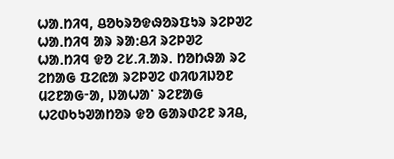ᱦᱟᱹᱴᱤᱧ, ᱪᱚᱠᱨᱚᱫᱷᱚᱨᱯᱩᱨ ᱨᱮᱞᱣᱮ ᱦᱟᱹᱴᱤᱧ ᱟᱨ ᱨᱟᱺᱪᱤ ᱨᱮᱞᱣᱮ ᱦᱟᱹᱴᱤᱧ ᱫᱚ ᱮᱥ.ᱤ.ᱟᱨ. ᱴᱚᱴᱷᱟ ᱨᱮ ᱮᱴᱟᱜ ᱯᱮᱭᱟ ᱨᱮᱞᱣᱮ ᱰᱤᱵᱤᱡᱚᱱ ᱢᱮᱱᱟᱜᱼᱟ, ᱡᱟᱦᱟᱸ ᱨᱮᱱᱟᱜ ᱦᱮᱰᱠᱩᱣᱟᱴᱚᱨ ᱫᱚ ᱜᱟᱨᱰᱮᱱ ᱨᱤᱪ,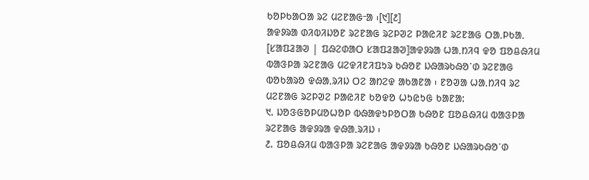ᱠᱚᱞᱠᱟᱛᱟ ᱨᱮ ᱢᱮᱱᱟᱜᱼᱟ ᱾[᱑][᱒]
ᱟᱫᱽᱨᱟ ᱰᱤᱵᱤᱡᱚᱱ ᱨᱮᱱᱟᱜ ᱨᱮᱞᱣᱮ ᱞᱟᱭᱤᱱ ᱨᱮᱱᱟᱜ ᱛᱟᱹᱞᱠᱟᱹ
[ᱥᱟᱯᱲᱟᱣ | ᱯᱷᱮᱰᱟᱛ ᱥᱟᱯᱲᱟᱣ]ᱟᱫᱽᱨᱟ ᱦᱟᱹᱴᱤᱧ ᱫᱚ ᱯᱚᱪᱷᱤᱢ ᱵᱟᱝᱞᱟ ᱨᱮᱱᱟᱜ ᱢᱮᱫᱤᱱᱤᱯᱩᱨ ᱠᱷᱚᱱ ᱡᱷᱟᱨᱠᱷᱚᱸᱰ ᱨᱮᱱᱟᱜ ᱵᱚᱠᱟᱨᱚ ᱫᱷᱟᱹᱨᱤᱡ ᱛᱮ ᱟᱴᱮᱫ ᱟᱠᱟᱱᱟ ᱾ ᱱᱚᱣᱟ ᱦᱟᱹᱴᱤᱧ ᱨᱮ ᱢᱮᱱᱟᱜ ᱨᱮᱞᱣᱮ ᱞᱟᱭᱤᱱ ᱠᱚᱫᱚ ᱦᱩᱭᱩᱜ ᱠᱟᱱᱟ:
᱑. ᱡᱚᱝᱜᱚᱞᱢᱚᱦᱚᱞ ᱵᱷᱟᱫᱩᱞᱚᱛᱟ ᱠᱷᱚᱱ ᱯᱚᱪᱷᱤᱢ ᱵᱟᱝᱞᱟ ᱨᱮᱱᱟᱜ ᱟᱫᱽᱨᱟ ᱫᱷᱟᱹᱨᱤᱡ ᱾
᱒. ᱯᱚᱪᱷᱤᱢ ᱵᱟᱝᱞᱟ ᱨᱮᱱᱟᱜ ᱟᱫᱽᱨᱟ ᱠᱷᱚᱱ ᱡᱷᱟᱨᱠᱷᱚᱸᱰ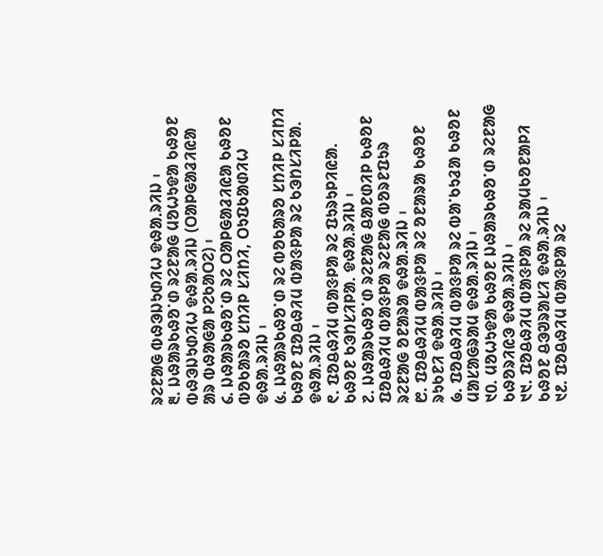ᱨᱮᱱᱟᱜ ᱵᱷᱳᱡᱩᱰᱤᱦ ᱫᱷᱟᱹᱨᱤᱡ ᱾
᱓. ᱡᱷᱟᱨᱠᱷᱚᱸᱰ ᱨᱮᱱᱟᱜ ᱢᱚᱦᱩᱫᱟ ᱠᱷᱚᱱ ᱵᱷᱳᱡᱩᱰᱤᱦ ᱫᱷᱟᱹᱨᱤᱡ (ᱛᱟᱞᱜᱟᱲᱤᱭᱟ ᱟᱨ ᱵᱷᱟᱜᱟ ᱞᱮᱠᱟᱛᱮ) ᱾
᱔. ᱡᱷᱟᱨᱠᱷᱚᱸᱰ ᱨᱮ ᱛᱟᱞᱜᱟᱲᱤᱭᱟ ᱠᱷᱚᱱ ᱵᱚᱠᱟᱨᱚ ᱥᱴᱤᱞ ᱥᱤᱴᱤ, ᱛᱩᱯᱠᱟᱰᱤᱦ ᱫᱷᱟᱹᱨᱤᱡ ᱾
᱕. ᱡᱷᱟᱨᱠᱷᱚᱸᱰ ᱨᱮ ᱵᱚᱠᱟᱨᱚ ᱥᱴᱤᱞ ᱥᱤᱴᱤ ᱠᱷᱚᱱ ᱯᱚᱪᱷᱤᱢ ᱵᱟᱝᱞᱟ ᱨᱮ ᱠᱳᱴᱥᱤᱞᱟᱹ ᱫᱷᱟᱹᱨᱤᱡ ᱾
᱖. ᱯᱚᱪᱷᱤᱢ ᱵᱟᱝᱞᱟ ᱨᱮ ᱯᱩᱨᱩᱞᱤᱭᱟᱹ ᱠᱷᱚᱱ ᱠᱳᱴᱥᱤᱞᱟᱹ ᱫᱷᱟᱹᱨᱤᱡ ᱾
᱗. ᱡᱷᱟᱨᱠᱷᱚᱸᱰ ᱨᱮᱱᱟᱜ ᱪᱟᱱᱰᱤᱞ ᱠᱷᱚᱱ ᱯᱚᱪᱷᱤᱢ ᱵᱟᱝᱞᱟ ᱨᱮᱱᱟᱜ ᱵᱚᱨᱱᱯᱩᱨ ᱨᱮᱱᱟᱜ ᱚᱱᱟᱨᱟ ᱫᱷᱟᱹᱨᱤᱡ ᱾
᱘. ᱯᱚᱪᱷᱤᱢ ᱵᱟᱝᱞᱟ ᱨᱮ ᱚᱱᱟᱨᱟ ᱠᱷᱚᱱ ᱨᱩᱠᱱᱤ ᱫᱷᱟᱹᱨᱤᱡ ᱾
᱙. ᱯᱚᱪᱷᱤᱢ ᱵᱟᱝᱞᱟ ᱨᱮ ᱵᱟᱸᱠᱩᱲᱟ ᱠᱷᱚᱱ ᱢᱟᱥᱟᱜᱨᱟᱢ ᱫᱷᱟᱹᱨᱤᱡ ᱾
᱑᱐. ᱢᱚᱦᱩᱫᱟ ᱠᱷᱚᱱ ᱡᱷᱟᱨᱠᱷᱚᱸᱰ ᱨᱮᱱᱟᱜ ᱠᱷᱚᱨᱤᱭᱳ ᱫᱷᱟᱹᱨᱤᱡ ᱾
᱑᱑. ᱯᱚᱪᱷᱤᱢ ᱵᱟᱝᱞᱟ ᱨᱮ ᱨᱟᱢᱠᱚᱱᱟᱞᱤ ᱠᱷᱚᱱ ᱪᱳᱣᱨᱟᱥᱤ ᱫᱷᱟᱹᱨᱤᱡ ᱾
᱑᱒. ᱯᱚᱪᱷᱤᱢ ᱵᱟᱝᱞᱟ ᱨᱮ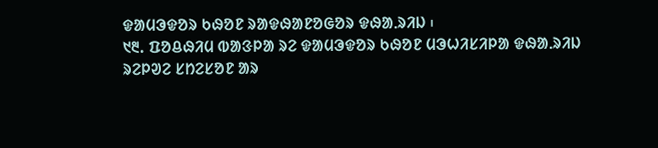ᱫᱟᱢᱳᱫᱚᱨ ᱠᱷᱚᱱ ᱨᱟᱫᱷᱟᱱᱚᱜᱚᱨ ᱫᱷᱟᱹᱨᱤᱡ ᱾
᱑᱓. ᱯᱚᱪᱷᱤᱢ ᱵᱟᱝᱞᱟ ᱨᱮ ᱫᱟᱢᱳᱫᱚᱨ ᱠᱷᱚᱱ ᱢᱳᱦᱤᱥᱤᱞᱟ ᱫᱷᱟᱹᱨᱤᱡ
ᱨᱮᱞᱣᱮ ᱥᱴᱮᱥᱚᱱ ᱟᱨ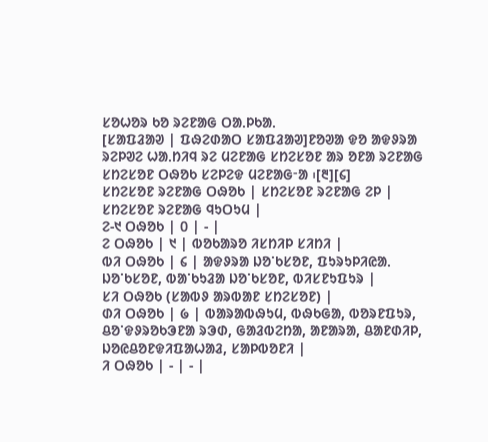ᱥᱚᱦᱚᱨ ᱠᱚ ᱨᱮᱱᱟᱜ ᱛᱟᱹᱞᱠᱟᱹ
[ᱥᱟᱯᱲᱟᱣ | ᱯᱷᱮᱰᱟᱛ ᱥᱟᱯᱲᱟᱣ]ᱱᱚᱣᱟ ᱫᱚ ᱟᱫᱽᱨᱟ ᱨᱮᱞᱣᱮ ᱦᱟᱹᱴᱤᱧ ᱨᱮ ᱢᱮᱱᱟᱜ ᱥᱴᱮᱥᱚᱱ ᱟᱨ ᱚᱱᱟ ᱨᱮᱱᱟᱜ ᱥᱴᱮᱥᱚᱱ ᱛᱷᱚᱠ ᱥᱮᱞᱮᱫ ᱢᱮᱱᱟᱜᱼᱟ ᱾[᱓][᱔]
ᱥᱴᱮᱥᱚᱱ ᱨᱮᱱᱟᱜ ᱛᱷᱚᱠ | ᱥᱴᱮᱥᱚᱱ ᱨᱮᱱᱟᱜ ᱮᱞ | ᱥᱴᱮᱥᱚᱱ ᱨᱮᱱᱟᱜ ᱧᱩᱛᱩᱢ |
ᱮ-᱑ ᱛᱷᱚᱠ | ᱐ | - |
ᱮ ᱛᱷᱚᱠ | ᱑ | ᱵᱚᱠᱟᱨᱚ ᱤᱥᱴᱤᱞ ᱥᱤᱴᱤ |
ᱵᱤ ᱛᱷᱚᱠ | ᱔ | ᱟᱫᱽᱨᱟ ᱡᱚᱸᱠᱥᱚᱱ, ᱯᱩᱨᱩᱞᱤᱭᱟᱹ ᱡᱚᱸᱠᱥᱚᱱ, ᱵᱟᱸᱠᱩᱲᱟ ᱡᱚᱸᱠᱥᱚᱱ, ᱵᱤᱥᱱᱩᱯᱩᱨ |
ᱥᱤ ᱛᱷᱚᱠ (ᱥᱟᱵᱽ ᱟᱨᱵᱟᱱ ᱥᱴᱮᱥᱚᱱ) |
ᱰᱤ ᱛᱷᱚᱠ | ᱙ | ᱵᱟᱨᱟᱵᱷᱩᱢ, ᱵᱷᱠᱜᱟ, ᱵᱚᱨᱱᱯᱩᱨ, ᱪᱚᱸᱫᱽᱨᱚᱠᱳᱱᱟ ᱨᱳᱰ, ᱜᱟᱲᱵᱮᱴᱟ, ᱟᱱᱟᱨᱟ, ᱪᱟᱱᱰᱤᱞ, ᱡᱚᱭᱪᱚᱱᱫᱤᱯᱟᱦᱟᱲ, ᱥᱟᱞᱵᱚᱱᱤ |
ᱤ ᱛᱷᱚᱠ | - | - |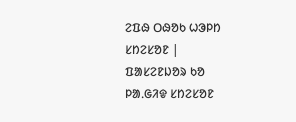ᱮᱯᱷ ᱛᱷᱚᱠ ᱦᱳᱞᱴ ᱥᱴᱮᱥᱚᱱ |
ᱯᱟᱥᱮᱱᱡᱚᱨ ᱠᱚ ᱞᱟᱹᱜᱤᱫ ᱥᱴᱮᱥᱚᱱ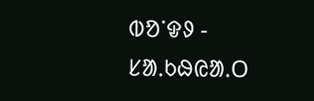ᱵᱚᱸᱫᱽ -
ᱥᱟᱹᱠᱷᱭᱟᱹᱛ